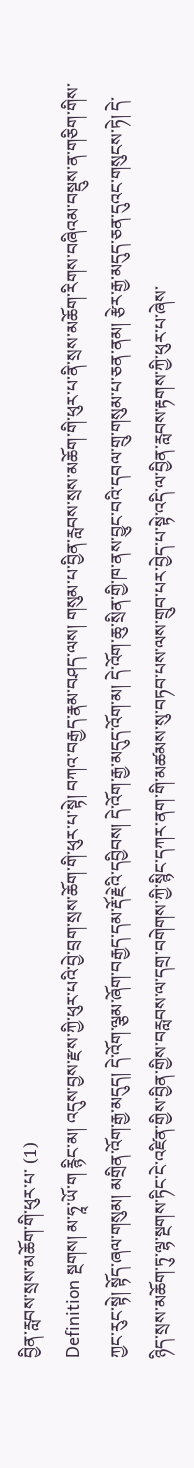བྱིན་རླབས་སྲས་མཆོག་གི་ཕུར་པ་ (1)
Definition སྔགས། མ་ཧཱ་ཡོ་ག རྙིང་མ། འདུས་བྱས་རྫས་ཀྱི་ཕུར་པའི་བྱེ་བྲག་སྲས་ཆོག་གི་ཕུར་པ་སྟེ། བཀའ་བརྒྱད་རྣམ་བཤད་ལས། གསུམ་པ་བྱིན་རླབས་སྲས་མཆོག་གི་ཕུར་པ་ནི་སྲས་མཆོག་རིགས་བཞིའམ་བསྡུས་ན་གཅིག་གིས་ཀྱང་རུང་སྟེ། སྟོད་ཞལ་གསུམ། མགྲིན་འོག་རྒྱ་མདུད། དེ་འོག་ལྕམ་ཞོག་བརྒྱད་དམ་རྡོ་རྗེའི་དབྱིབས། དེ་འོག་རྒྱ་མདུད་འོག་མ། དེ་འོག་ཆུ་སྲིན་གྱི་ཁ་ནས་བྱུང་བའི་དབལ་གྲུ་གསུམ་པ་ཅན་ནམ། རྩེར་རྒྱ་མདུད་ཅན་དུའང་གསུངས་ཏེ། དེ་ཉིད་སྲས་མཆོག་ཏུ་ལྷ་སྔགས་ཏིང་ངེ་འཛིན་གྱིས་བྱིན་གྱིས་བརླབས་ལ་དགྲ་བགེགས་ཀྱི་སྙིང་དཀར་ནག་གི་མཚམས་སུ་བཏབ་པས་ལས་གྲུབ་པར་བྱེད་པ་སྟེ་འདི་ལ་བྱིན་རླབས་རྟགས་ཀྱི་ཕུར་པ་ཞེས་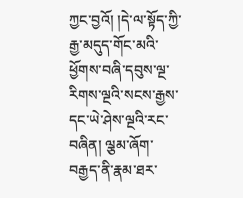ཀྱང་བྱའོ། །དེ་ལ་སྟོད་ཀྱི་རྒྱ་མདུད་གོང་མའི་ཕྱོགས་བཞི་དབུས་ལྔ་རིགས་ལྔའི་སངས་རྒྱས་དང་ཡེ་ཤེས་ལྔའི་རང་བཞིན། ལྕམ་ཞོག་བརྒྱད་ནི་རྣམ་ཐར་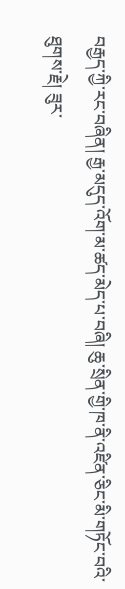བརྒྱད་ཀྱི་རང་བཞིན། རྒྱ་མདུད་འོག་མ་ཚད་མེད་པ་བཞི། ཆུ་སྲིན་གྱི་ཁ་ནི་འཛིན་ཅིང་མི་གཏོང་བའི་ཐུགས་རྗེ། ཟུར་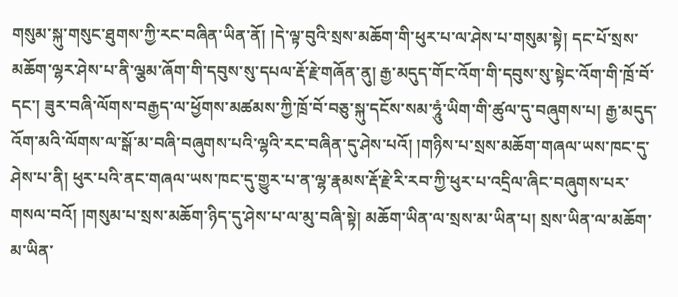གསུམ་སྐུ་གསུང་ཐུགས་ཀྱི་རང་བཞིན་ཡིན་ནོ། །དེ་ལྟ་བུའི་སྲས་མཆོག་གི་ཕུར་པ་ལ་ཤེས་པ་གསུམ་སྟེ། དང་པོ་སྲས་མཆོག་ལྷར་ཤེས་པ་ནི་ལྕམ་ཞོག་གི་དབུས་སུ་དཔལ་རྡོ་རྗེ་གཞོན་ནུ། རྒྱ་མདུད་གོང་འོག་གི་དབུས་སུ་སྟེང་འོག་གི་ཁྲོ་བོ་དང་། ཟུར་བཞི་ལོགས་བརྒྱད་ལ་ཕྱོགས་མཚམས་ཀྱི་ཁྲོ་བོ་བཅུ་སྐུ་དངོས་སམ་ཧཱུཾ་ཡིག་གི་ཚུལ་དུ་བཞུགས་པ། རྒྱ་མདུད་འོག་མའི་ལོགས་ལ་སྒོ་མ་བཞི་བཞུགས་པའི་ལྷའི་རང་བཞིན་དུ་ཤེས་པའོ། །གཉིས་པ་སྲས་མཆོག་གཞལ་ཡས་ཁང་དུ་ཤེས་པ་ནི། ཕུར་པའི་ནང་གཞལ་ཡས་ཁང་དུ་གྱུར་པ་ན་ལྷ་རྣམས་རྡོ་རྗེ་རི་རབ་ཀྱི་ཕུར་པ་འདྲིལ་ཞིང་བཞུགས་པར་གསལ་བའོ། །གསུམ་པ་སྲས་མཆོག་ཉིད་དུ་ཤེས་པ་ལ་མུ་བཞི་སྟེ། མཆོག་ཡིན་ལ་སྲས་མ་ཡིན་པ། སྲས་ཡིན་ལ་མཆོག་མ་ཡིན་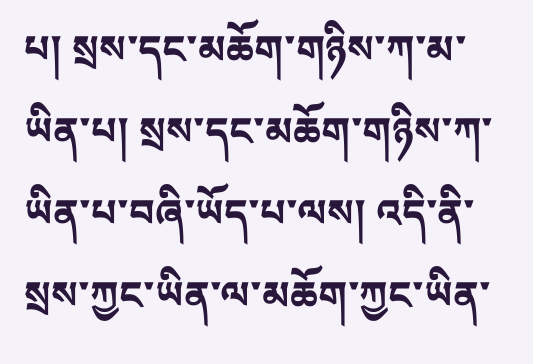པ། སྲས་དང་མཆོག་གཉིས་ཀ་མ་ཡིན་པ། སྲས་དང་མཆོག་གཉིས་ཀ་ཡིན་པ་བཞི་ཡོད་པ་ལས། འདི་ནི་སྲས་ཀྱང་ཡིན་ལ་མཆོག་ཀྱང་ཡིན་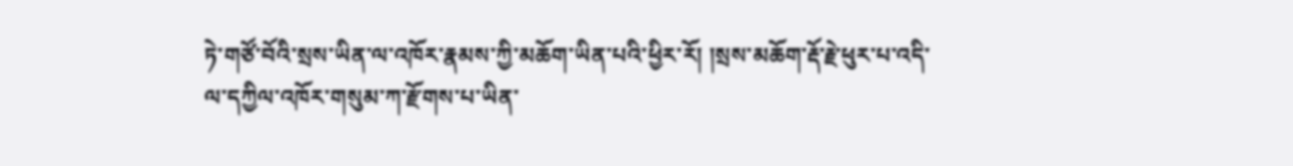ཏེ་གཙོ་བོའི་སྲས་ཡིན་ལ་འཁོར་རྣམས་ཀྱི་མཆོག་ཡིན་པའི་ཕྱིར་རོ། །སྲས་མཆོག་རྡོ་རྗེ་ཕུར་པ་འདི་ལ་དཀྱིལ་འཁོར་གསུམ་ཀ་རྫོགས་པ་ཡིན་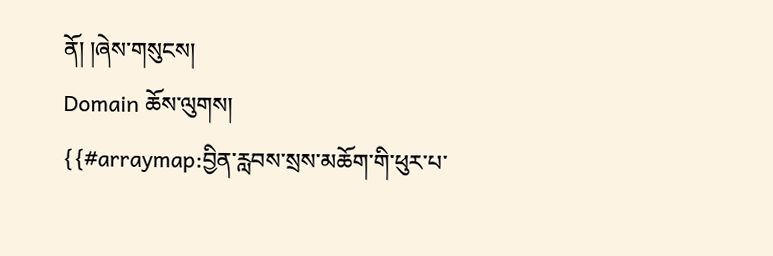ནོ། །ཞེས་གསུངས།
Domain ཆོས་ལུགས།
{{#arraymap:བྱིན་རླབས་སྲས་མཆོག་གི་ཕུར་པ་